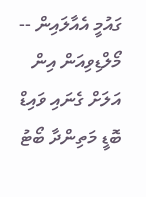ގައުމީ އެއާލައިން -- މޯލްޑިވިއަން އިން އަލަށް ގެނައި ވައިޑް ބޮޑީ މަތިންދާ ބޯޓު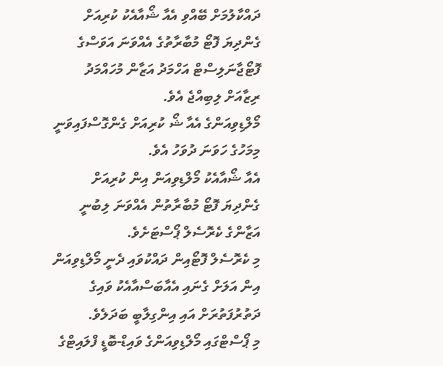ދައްކާލުމަށް ބޭއްވި އެއާ ޝޯއާއެކު ކުރިއަށް ގެންދިޔަ ފޮޓޯ މުބާރާތުގެ އެއްވަނަ އަވަސްގެ ފޮޓޯޖާނަލިސްޓް އަހްމަދު އަޒާން މުހައްމަދު ރިޒާއަށް ލިބިއްޖެ އެވެ.
މޯލްޑިވިއަންގެ އެއާ ޝޯ ކުރިއަށް ގެންގޮސްފައިވަނީ މިމަހުގެ ހަވަނަ ދުވަހު އެވެ.
އެއާ ޝޯއާއެކު މޯލްޑިވިއަން އިން ކުރިއަށް ގެންދިޔަ ފޮޓޯ މުބާރާތުން އެއްވަނަ ލިބުނީ އަޒާންގެ ކެރޮސެލް ޕޯސްޓަށެވެ.
މި ކެރޮސެލް ފޮޓޯއިން ދައްކުވައި ދެނީ މޯލްޑިވިއަން އިން އަލަށް ގެނައި އެއާބަސްއާއެކު ވައިގެ ދަތުރުފަތުރަށް އައި އިންގިލާބީ ބަދަލެވެ.
މި ޕޯސްޓްގައި މޯލްޑިވިއަންގެ ވައިޑް-ބޮޑީ ފްލައިޓްގެ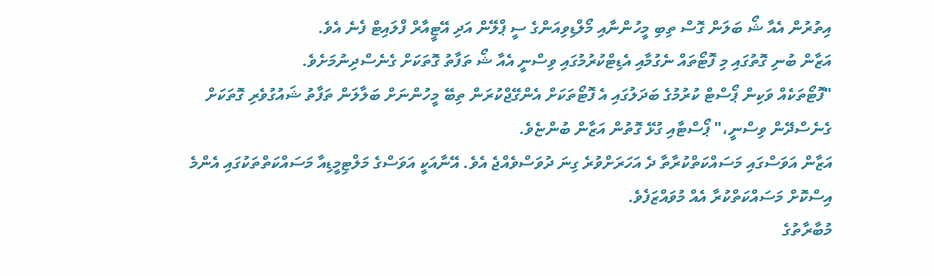އިތުރުން އެއާ ޝޯ ބަލަން ގޮސް ތިބި މީހުންނާއި މޯލްޑިވިއަންގެ ސީ ޕްލޭން އަދި އޭޓީއާރް ފްލައިޓް ފެނެ އެވެ.
އަޒާން ބުނި ގޮތުގައި މި ފޮޓޯތައް ނެގުމާއި އެޑިޓްކުރުމުގައި ވިސްނީ އެއާ ޝޯ ތަފާތު ގޮތަކަށް ގެނެސްދިނުމަށެވެ.
"ފޮޓޯތަކެއް ވަކިން ޕޯސްޓް ކުރުމުގެ ބަދަލުގައި އެ ފޮޓޯތަކަށް އެންގޭޖްކުރަން ތިބޭ މީހުންނަށް ބަލާލަން ތަފާތު ޝައުގުވެރި ގޮތަކަށް ގެނެސްދޭން ވިސްނީ،" ޕޯސްޓާއި ގުޅޭ ގޮތުން އަޒާން ބުންޏެވެ.
އަޒާން އަވަސްގައި މަސައްކަތްކުރާތާ ދެ އަހަރަށްވުރެ ގިނަ ދުވަސްވެއްޖެ އެވެ. އޭނާއަކީ އަވަސްގެ މަލްޓިމީޑިއާ މަސައްކަތްތަކުގައި އެންމެ އިސްކޮށް މަސައްކަތްކުރާ އެއް މުވައްޒަފެވެ.
މުބާރާތުގެ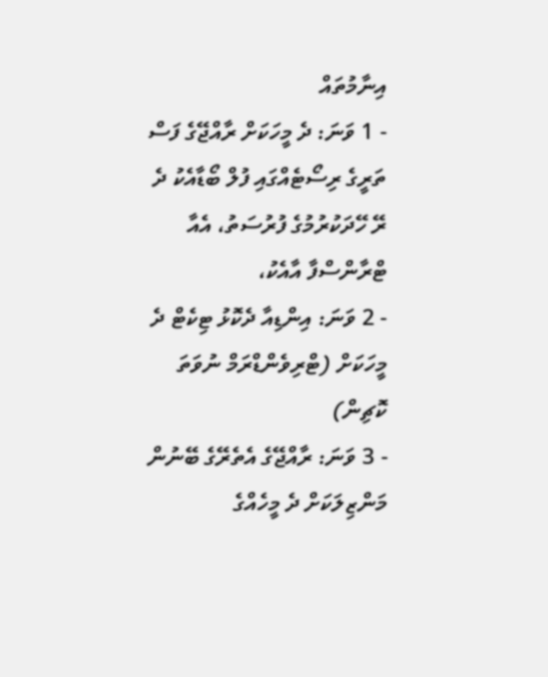އިނާމުތައް
- 1 ވަނަ: ދެ މީހަކަށް ރާއްޖޭގެ ފަސް ތަރީގެ ރިސޯޓެއްގައި ފުލް ބޯޑާއެކު ދެ ރޭ ހޭދަކުރުމުގެ ފުރުސަތު، އެއާ ޓްރާންސްފާ އާއެކު،
- 2 ވަނަ: އިންޑިއާ ދެކޮޅު ޓިކެޓް ދެ މީހަކަށް (ޓްރިވެންޑްރަމް ނުވަތަ ކޮޗިން)
- 3 ވަނަ: ރާއްޖޭގެ އެތެރޭގެ ބޭނުން މަންޒިލަކަށް ދެ މީހެއްގެ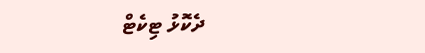ދެކޮޅު ޓިކެޓް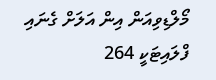މޯލްޑިވިއަން އިން އަލަށް ގެނައި ފްލައިޓަކީ 264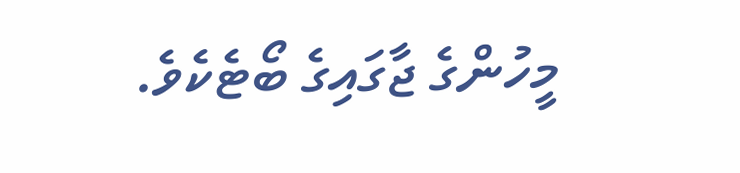މީހުންގެ ޖާގައިގެ ބޯޓެކެވެ.